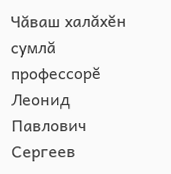Чăваш халăхĕн сумлă профессорĕ
Леонид Павлович Сергеев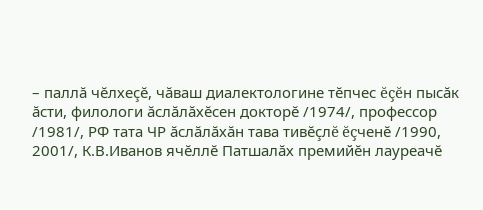– паллă чĕлхеçĕ, чăваш диалектологине тĕпчес ĕçĕн пысăк ăсти, филологи ăслăлăхĕсен докторĕ /1974/, профессор /1981/, РФ тата ЧР ăслăлăхăн тава тивĕçлĕ ĕçченĕ /1990, 2001/, К.В.Иванов ячĕллĕ Патшалăх премийĕн лауреачĕ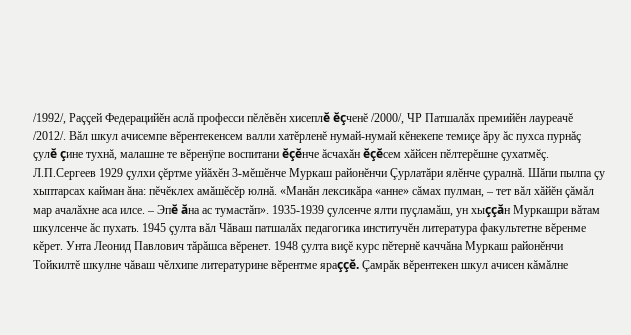/1992/, Раççей Федерацийĕн аслă професси пĕлĕвĕн хисеплĕ ĕçченĕ /2000/, ЧР Патшалăх премийĕн лауреачĕ /2012/. Вăл шкул ачисемпе вĕрентекенсем валли хатĕрленĕ нумай-нумай кĕнекепе темиçе ăру ăс пухса пурнăç çулĕ çине тухнă, малашне те вĕренÿпе воспитани ĕçĕнче ăсчахăн ĕçĕсем хăйсен пĕлтерĕшне çухатмĕç.
Л.П.Сергеев 1929 çулхи çĕртме уйăхĕн 3-мĕшĕнче Муркаш районĕнчи Çурлатăри ялĕнче çуралнă. Шăпи пылпа çу хыптарсах кайман ăна: пĕчĕклех амăшĕсĕр юлнă. «Манăн лексикăра «анне» сăмах пулман, – тет вăл хăйĕн çăмăл мар ачалăхне аса илсе. – Эпĕ ăна ас тумастăп». 1935-1939 çулсенче ялти пуçламăш, ун хыççăн Муркашри вăтам шкулсенче ăс пухать. 1945 çулта вăл Чăваш патшалăх педагогика институчĕн литература факультетне вĕренме кĕрет. Унта Леонид Павлович тăрăшса вĕренет. 1948 çулта виçĕ курс пĕтернĕ каччăна Муркаш районĕнчи Тойкилтĕ шкулне чăваш чĕлхипе литературине вĕрентме яраççĕ. Çамрăк вĕрентекен шкул ачисен кăмăлне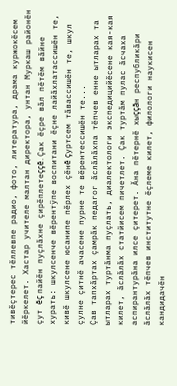тивĕçтерес тĕллевпе радио, фото, литература, драма куржокĕсем йĕркелет. Хастар учителе малтан директора, унтан Муркаш районĕн çут ĕç пайĕн пуçлăхне çирĕплетеççĕ. Çак ĕçре вăл пĕтĕм вăйне хурать: шкулсенче вĕрентÿпе воспитани ĕçне лайăхлатассишĕн те, кивĕ шкулсене юсанипе пĕрлех çĕнĕ çуртсем тăвассишĕн те, шкул çулне çитнĕ ачасене пурне те вĕрентессишĕн те...
Çав тапхăртах çамрăк педагог ăслăлăхпа тĕпчев енне ытларах та ытларах туртăнма пуçлать, диалектологи экспедицийĕсене кая-кая килет, ăслăлăх статйисем пичетлет. Çак туртăм пулас ăсчаха аспирантурăна илсе çитерет. Ăна пĕтернĕ хыççăн республикăри ăслăлăх тĕпчев институтне ĕçлеме килет, филологи наукисен кандидачĕн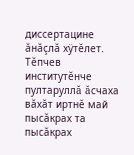диссертацине ăнăçлă хÿтĕлет. Тĕпчев институтĕнче пултаруллă ăсчаха вăхăт иртнĕ май пысăкрах та пысăкрах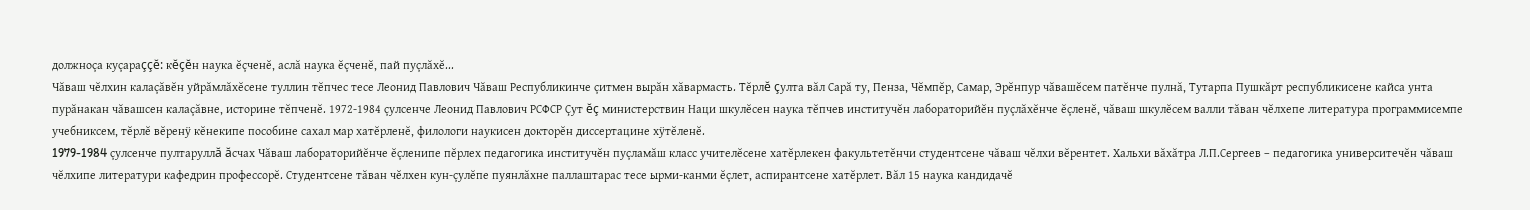должноçа куçараççĕ: кĕçĕн наука ĕçченĕ, аслă наука ĕçченĕ, пай пуçлăхĕ...
Чăваш чĕлхин калаçăвĕн уйрăмлăхĕсене туллин тĕпчес тесе Леонид Павлович Чăваш Республикинче çитмен вырăн хăвармасть. Тĕрлĕ çулта вăл Сарă ту, Пенза, Чĕмпĕр, Самар, Эрĕнпур чăвашĕсем патĕнче пулнă, Тутарпа Пушкăрт республикисене кайса унта пурăнакан чăвашсен калаçăвне, историне тĕпченĕ. 1972-1984 çулсенче Леонид Павлович РСФСР Çут ĕç министерствин Наци шкулĕсен наука тĕпчев институчĕн лабораторийĕн пуçлăхĕнче ĕçленĕ, чăваш шкулĕсем валли тăван чĕлхепе литература программисемпе учебниксем, тĕрлĕ вĕренÿ кĕнекипе пособине сахал мар хатĕрленĕ, филологи наукисен докторĕн диссертацине хÿтĕленĕ.
1979-1984 çулсенче пултаруллă ăсчах Чăваш лабораторийĕнче ĕçленипе пĕрлех педагогика институчĕн пуçламăш класс учителĕсене хатĕрлекен факультетĕнчи студентсене чăваш чĕлхи вĕрентет. Хальхи вăхăтра Л.П.Сергеев – педагогика университечĕн чăваш чĕлхипе литератури кафедрин профессорĕ. Студентсене тăван чĕлхен кун-çулĕпе пуянлăхне паллаштарас тесе ырми-канми ĕçлет, аспирантсене хатĕрлет. Вăл 15 наука кандидачĕ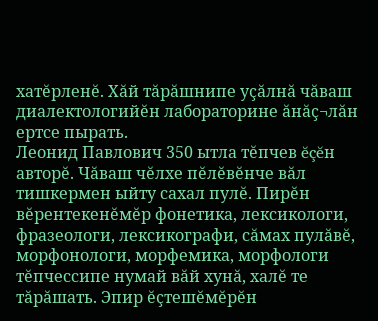хатĕрленĕ. Хăй тăрăшнипе уçăлнă чăваш диалектологийĕн лабораторине ăнăç¬лăн ертсе пырать.
Леонид Павлович 350 ытла тĕпчев ĕçĕн авторĕ. Чăваш чĕлхе пĕлĕвĕнче вăл тишкермен ыйту сахал пулĕ. Пирĕн вĕрентекенĕмĕр фонетика, лексикологи, фразеологи, лексикографи, сăмах пулăвĕ, морфонологи, морфемика, морфологи тĕпчессипе нумай вăй хунă, халĕ те тăрăшать. Эпир ĕçтешĕмĕрĕн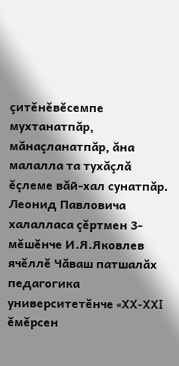çитĕнĕвĕсемпе мухтанатпăр, мăнаçланатпăр, ăна малалла та тухăçлă ĕçлеме вăй-хал сунатпăр.
Леонид Павловича халалласа çĕртмен 3-мĕшĕнче И.Я.Яковлев ячĕллĕ Чăваш патшалăх педагогика университетĕнче «XX-XXI ĕмĕрсен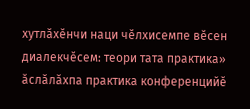хутлăхĕнчи наци чĕлхисемпе вĕсен диалекчĕсем: теори тата практика» ăслăлăхпа практика конференцийĕ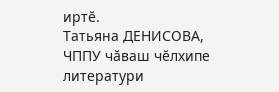иртĕ.
Татьяна ДЕНИСОВА,
ЧППУ чăваш чĕлхипе литератури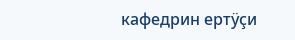кафедрин ертÿçи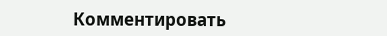Комментировать